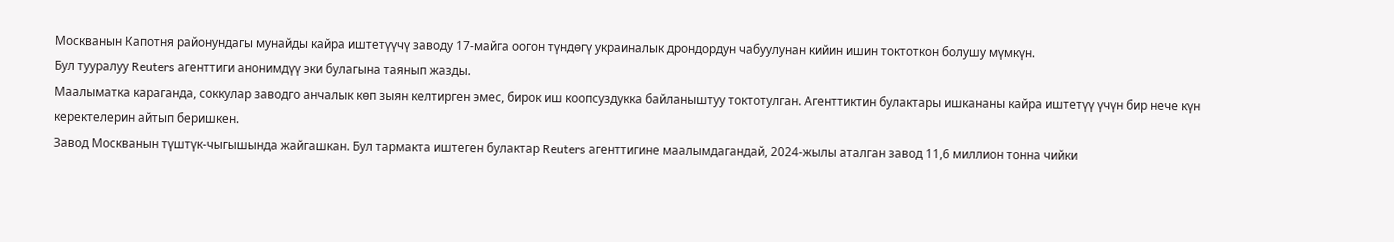Москванын Капотня районундагы мунайды кайра иштетүүчү заводу 17-майга оогон түндөгү украиналык дрондордун чабуулунан кийин ишин токтоткон болушу мүмкүн.
Бул тууралуу Reuters агенттиги анонимдүү эки булагына таянып жазды.
Маалыматка караганда, соккулар заводго анчалык көп зыян келтирген эмес, бирок иш коопсуздукка байланыштуу токтотулган. Агенттиктин булактары ишкананы кайра иштетүү үчүн бир нече күн керектелерин айтып беришкен.
Завод Москванын түштүк-чыгышында жайгашкан. Бул тармакта иштеген булактар Reuters агенттигине маалымдагандай, 2024-жылы аталган завод 11,6 миллион тонна чийки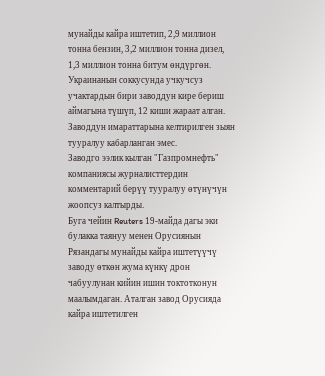мунайды кайра иштетип, 2,9 миллион тонна бензин, 3,2 миллион тонна дизел, 1,3 миллион тонна битум өндүргөн.
Украинанын соккусунда учкучсуз учактардын бири заводдун кире бериш аймагына түшүп, 12 киши жараат алган. Заводдун имараттарына келтирилген зыян тууралуу кабарланган эмес.
Заводго ээлик кылган "Газпромнефть" компаниясы журналисттердин комментарий берүү тууралуу өтүнүчүн жоопсуз калтырды.
Буга чейин Reuters 19-майда дагы эки булакка таянуу менен Орусиянын Рязандагы мунайды кайра иштетүүчү заводу өткөн жума күнкү дрон чабуулунан кийин ишин токтотконун маалымдаган. Аталган завод Орусияда кайра иштетилген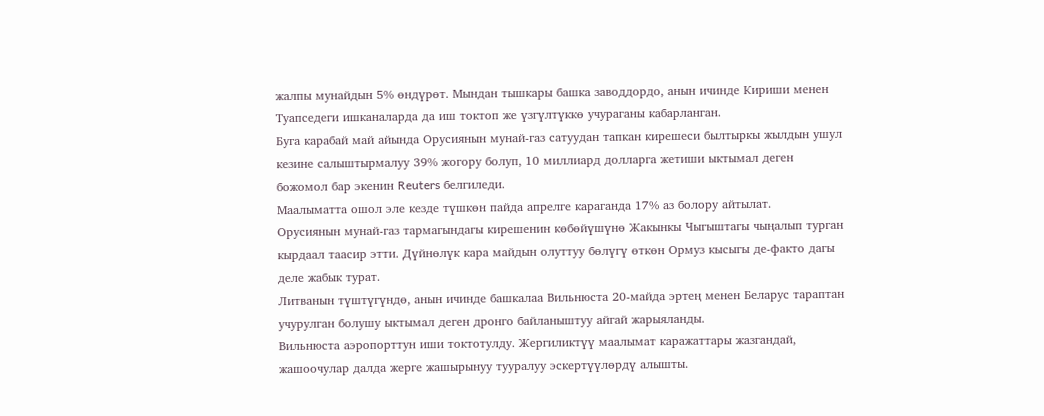жалпы мунайдын 5% өндүрөт. Мындан тышкары башка заводдордо, анын ичинде Кириши менен Туапседеги ишканаларда да иш токтоп же үзгүлтүккө учураганы кабарланган.
Буга карабай май айында Орусиянын мунай-газ сатуудан тапкан кирешеси былтыркы жылдын ушул кезине салыштырмалуу 39% жогору болуп, 10 миллиард долларга жетиши ыктымал деген божомол бар экенин Reuters белгиледи.
Маалыматта ошол эле кезде түшкөн пайда апрелге караганда 17% аз болору айтылат.
Орусиянын мунай-газ тармагындагы кирешенин көбөйүшүнө Жакынкы Чыгыштагы чыңалып турган кырдаал таасир этти. Дүйнөлүк кара майдын олуттуу бөлүгү өткөн Ормуз кысыгы де-факто дагы деле жабык турат.
Литванын түштүгүндө, анын ичинде башкалаа Вильнюста 20-майда эртең менен Беларус тараптан учурулган болушу ыктымал деген дронго байланыштуу айгай жарыяланды.
Вильнюста аэропорттун иши токтотулду. Жергиликтүү маалымат каражаттары жазгандай, жашоочулар далда жерге жашырынуу тууралуу эскертүүлөрдү алышты.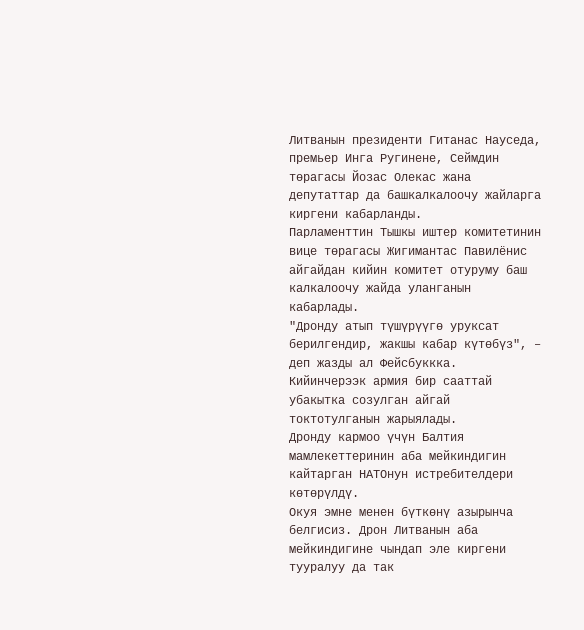Литванын президенти Гитанас Науседа, премьер Инга Ругинене, Сеймдин төрагасы Йозас Олекас жана депутаттар да башкалкалоочу жайларга киргени кабарланды.
Парламенттин Тышкы иштер комитетинин вице төрагасы Жигимантас Павилёнис айгайдан кийин комитет отуруму баш калкалоочу жайда уланганын кабарлады.
"Дронду атып түшүрүүгө уруксат берилгендир, жакшы кабар күтөбүз", – деп жазды ал Фейсбуккка.
Кийинчерээк армия бир сааттай убакытка созулган айгай токтотулганын жарыялады.
Дронду кармоо үчүн Балтия мамлекеттеринин аба мейкиндигин кайтарган НАТОнун истребителдери көтөрүлдү.
Окуя эмне менен бүткөнү азырынча белгисиз. Дрон Литванын аба мейкиндигине чындап эле киргени тууралуу да так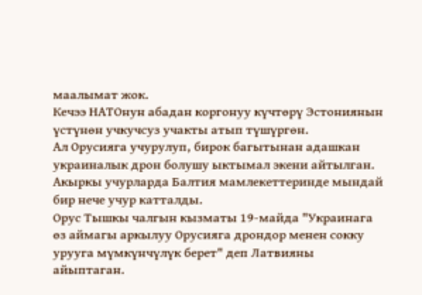маалымат жок.
Кечээ НАТОнун абадан коргонуу күчтөрү Эстониянын үстүнөн учкучсуз учакты атып түшүргөн.
Ал Орусияга учурулуп, бирок багытынан адашкан украиналык дрон болушу ыктымал экени айтылган.
Акыркы учурларда Балтия мамлекеттеринде мындай бир нече учур катталды.
Орус Тышкы чалгын кызматы 19-майда "Украинага өз аймагы аркылуу Орусияга дрондор менен сокку урууга мүмкүнчүлүк берет" деп Латвияны айыптаган.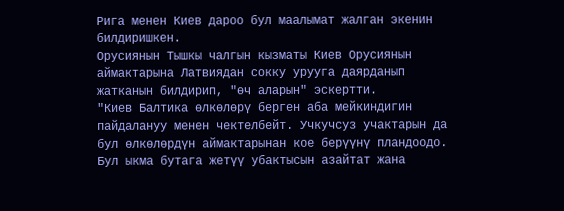Рига менен Киев дароо бул маалымат жалган экенин билдиришкен.
Орусиянын Тышкы чалгын кызматы Киев Орусиянын аймактарына Латвиядан сокку урууга даярданып жатканын билдирип, "өч аларын" эскертти.
"Киев Балтика өлкөлөрү берген аба мейкиндигин пайдалануу менен чектелбейт. Учкучсуз учактарын да бул өлкөлөрдүн аймактарынан кое берүүнү пландоодо. Бул ыкма бутага жетүү убактысын азайтат жана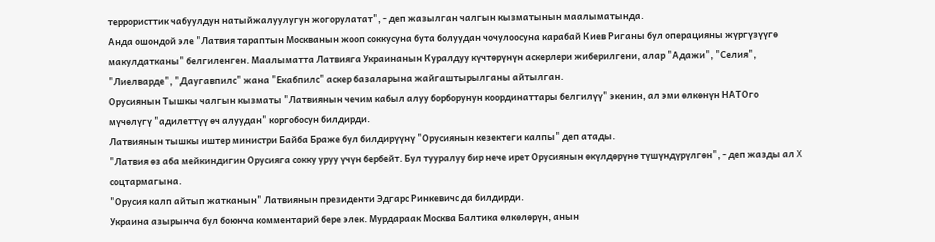террористтик чабуулдун натыйжалуулугун жогорулатат", - деп жазылган чалгын кызматынын маалыматында.
Анда ошондой эле "Латвия тараптын Москванын жооп соккусуна бута болуудан чочулоосуна карабай Киев Риганы бул операцияны жүргүзүүгө макулдатканы" белгиленген. Маалыматта Латвияга Украинанын Куралдуу күчтөрүнүн аскерлери жиберилгени, алар "Адажи", "Селия", "Лиелварде", "Даугавпилс" жана "Екабпилс" аскер базаларына жайгаштырылганы айтылган.
Орусиянын Тышкы чалгын кызматы "Латвиянын чечим кабыл алуу борборунун координаттары белгилүү" экенин, ал эми өлкөнүн НАТОго мүчөлүгү "адилеттүү өч алуудан" коргобосун билдирди.
Латвиянын тышкы иштер министри Байба Браже бул билдирүүнү "Орусиянын кезектеги калпы" деп атады.
"Латвия өз аба мейкиндигин Орусияга сокку уруу үчүн бербейт. Бул тууралуу бир нече ирет Орусиянын өкүлдөрүнө түшүндүрүлгөн", - деп жазды ал X соцтармагына.
"Орусия калп айтып жатканын" Латвиянын президенти Эдгарс Ринкевичс да билдирди.
Украина азырынча бул боюнча комментарий бере элек. Мурдараак Москва Балтика өлкөлөрүн, анын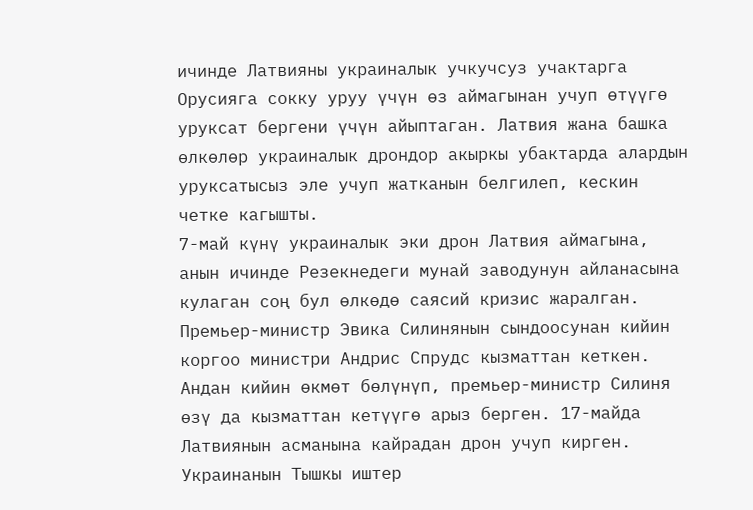ичинде Латвияны украиналык учкучсуз учактарга Орусияга сокку уруу үчүн өз аймагынан учуп өтүүгө уруксат бергени үчүн айыптаган. Латвия жана башка өлкөлөр украиналык дрондор акыркы убактарда алардын уруксатысыз эле учуп жатканын белгилеп, кескин четке кагышты.
7-май күнү украиналык эки дрон Латвия аймагына, анын ичинде Резекнедеги мунай заводунун айланасына кулаган соң бул өлкөдө саясий кризис жаралган. Премьер-министр Эвика Силинянын сындоосунан кийин коргоо министри Андрис Спрудс кызматтан кеткен. Андан кийин өкмөт бөлүнүп, премьер-министр Силиня өзү да кызматтан кетүүгө арыз берген. 17-майда Латвиянын асманына кайрадан дрон учуп кирген.
Украинанын Тышкы иштер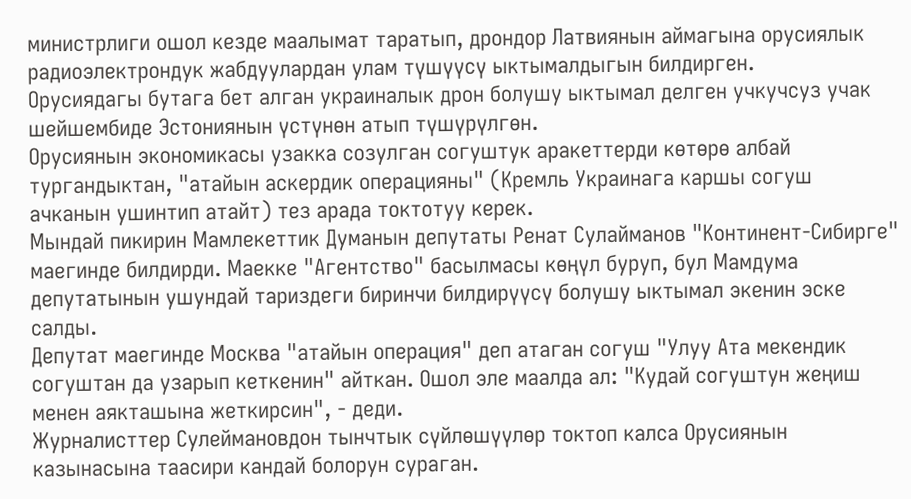министрлиги ошол кезде маалымат таратып, дрондор Латвиянын аймагына орусиялык радиоэлектрондук жабдуулардан улам түшүүсү ыктымалдыгын билдирген.
Орусиядагы бутага бет алган украиналык дрон болушу ыктымал делген учкучсуз учак шейшембиде Эстониянын үстүнөн атып түшүрүлгөн.
Орусиянын экономикасы узакка созулган согуштук аракеттерди көтөрө албай тургандыктан, "атайын аскердик операцияны" (Кремль Украинага каршы согуш ачканын ушинтип атайт) тез арада токтотуу керек.
Мындай пикирин Мамлекеттик Думанын депутаты Ренат Сулайманов "Континент-Сибирге" маегинде билдирди. Маекке "Агентство" басылмасы көңүл буруп, бул Мамдума депутатынын ушундай тариздеги биринчи билдирүүсү болушу ыктымал экенин эске салды.
Депутат маегинде Москва "атайын операция" деп атаган согуш "Улуу Ата мекендик согуштан да узарып кеткенин" айткан. Ошол эле маалда ал: "Кудай согуштун жеңиш менен аякташына жеткирсин", - деди.
Журналисттер Сулеймановдон тынчтык сүйлөшүүлөр токтоп калса Орусиянын казынасына таасири кандай болорун сураган.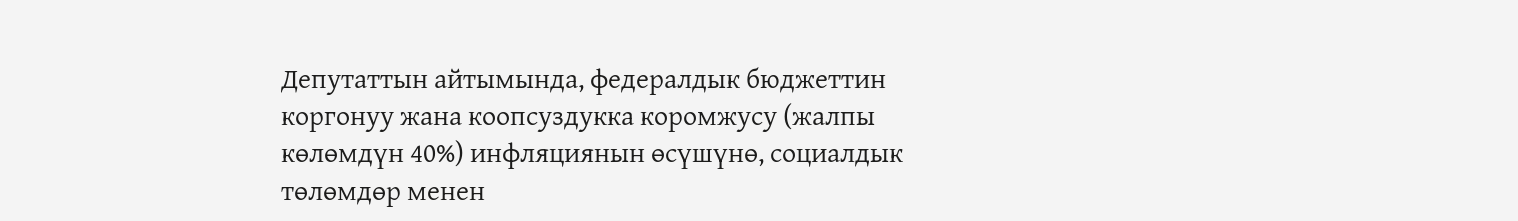Депутаттын айтымында, федералдык бюджеттин коргонуу жана коопсуздукка коромжусу (жалпы көлөмдүн 40%) инфляциянын өсүшүнө, социалдык төлөмдөр менен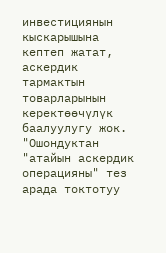инвестициянын кыскарышына кептеп жатат, аскердик тармактын товарларынын керектөөчүлүк баалуулугу жок.
"Ошондуктан "атайын аскердик операцияны" тез арада токтотуу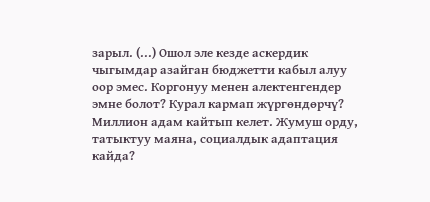зарыл. (...) Ошол эле кезде аскердик чыгымдар азайган бюджетти кабыл алуу оор эмес. Коргонуу менен алектенгендер эмне болот? Курал кармап жүргөндөрчү? Миллион адам кайтып келет. Жумуш орду, татыктуу маяна, социалдык адаптация кайда?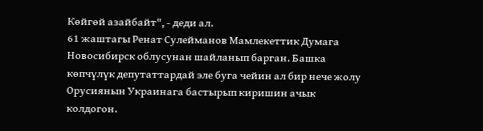Көйгөй азайбайт", - деди ал.
61 жаштагы Ренат Сулейманов Мамлекеттик Думага Новосибирск облусунан шайланып барган. Башка көпчүлүк депутаттардай эле буга чейин ал бир нече жолу Орусиянын Украинага бастырып киришин ачык колдогон.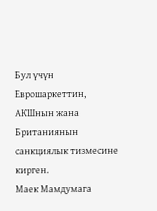Бул үчүн Еврошаркеттин, АКШнын жана Британиянын санкциялык тизмесине кирген.
Маек Мамдумага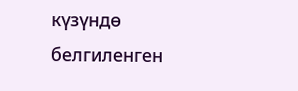күзүндө белгиленген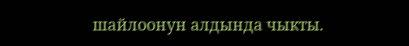шайлоонун алдында чыкты.